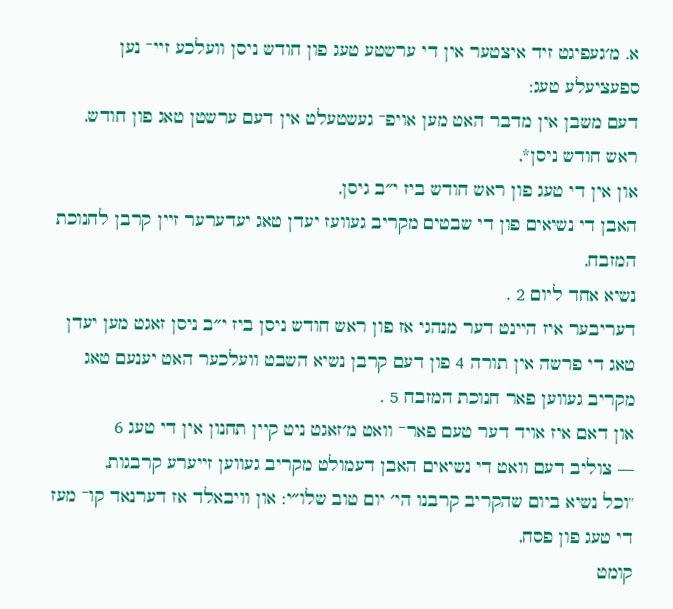א. מ׳געפיגט זיד איצטער אין די ערשטע טעג פון חודש ניסן וועלכע זיי־ נען ספעציעלע טעג:
דעם משבן אין מדבר האט מען אויפ־ געשטעלט אין דעם ערשטן טאג פון חודש,
ראש חודש ניסן*,
און אין די טעג פון ראש חודש ביז י״ב גיסן,
האבן די נשיאים פון די שבטים מקריב געוועז יעדן טאג יעדערער זיין קרבן לחנוכת המזבח,
נשיא אחד ליום 2 .
דעריבער איז היינט דער מנהגי אז פון ראש חודש ניסן ביז י״ב ניסן זאגט מען יעדן טאג די פרשה אין תורה 4 פון דעם קרבן נשיא השבט וועלכער האט יענעם טאג מקריב געווען פאר חנוכת המזבח 5 .
און דאם איז אויד דער טעם פאר־ וואט מ׳זאגט ניט קיין תחנון אין די טעג 6
— צוליב דעם וואט די נשיאים האבן דעמולט מקריב געווען זייערע קרבגות,
"וכל נשיא ביום שהקריב קרבנו הי׳ יום טוב שלו״י: און וויבאלד אז דערנאד קו־ מעז די טעג פון פסח,
קומט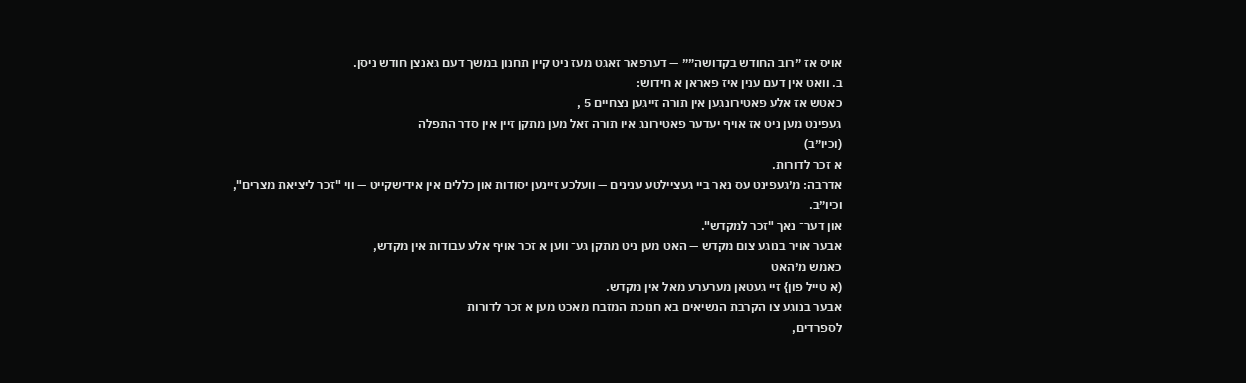אויס אז ״רוב החודש בקדושה״״ — דערפאר זאגט מעז ניט קיין תחנון במשך דעם גאנצן חודש ניסן.
ב. וואט אין דעם ענין איז פאראן א חידוש:
כאטש אז אלע פאטירונגען אין תורה זייגען נצחיים 5 ,
געפינט מען ניט אז אויף יעדער פאטירונג איו תורה זאל מען מתקן זיין אין סדר התפלה
(וכיו״ב)
א זכר לדורות.
אדרבה: מ׳געפינט עס נאר ביי געציילטע ענינים — וועלכע זיינען יסודות און כללים אין אידישקייט — ווי "זכר ליציאת מצרים",
וכיו״ב.
און דער־ נאך "זכר למקדש".
אבער אויר בנוגע צום מקדש — האט מען ניט מתקן גע־ ווען א זכר אויף אלע עבודות אין מקדש,
כאמש מ׳האט
(א טייל פון} זיי געטאן מערערע מאל אין מקדש.
אבער בנוגע צו הקרבת הנשיאים בא חנוכת המזבח מאכט מען א זכר לדורות
לספרדים,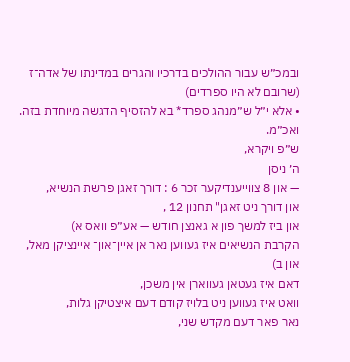ובמכ״ש עבור ההולכים בדרכיו והגרים במדינתו של אדה־ז
(שרובם לא היו ספרדים)
• אלא י״ל ש״מנהג ספרד* בא להזסיף הדגשה מיוחדת בזה.
ואכ״מ.
ש״פ ויקרא,
ה׳ ניסן
— און 8 צווייענדיקער זכר 6 : דורך זאגן פרשת הנשיא,
און דורך ניט זאגן" תחנון 12 ,
און ביז למשך פון א גאנצן חודש — אע״פ וואס א)
הקרבת הנשיאים איז געווען נאר אן איין־און־ איינציקן מאל,
און ב)
דאם איז געטאן געווארן אין משכן,
וואט איז געווען ניט בלויז קודם דעם איצטיקן גלות,
נאר פאר דעם מקדש שני,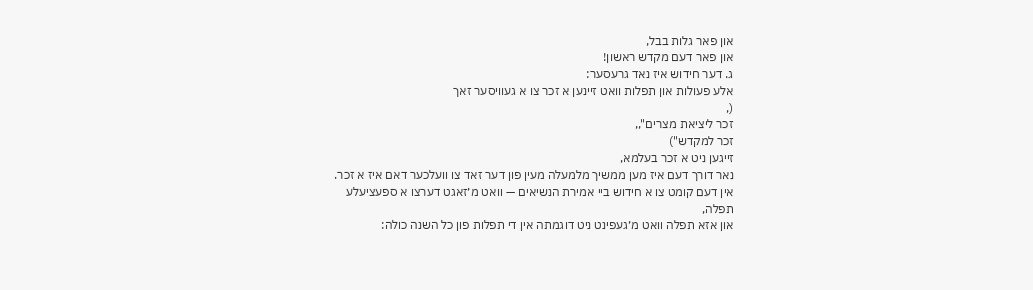און פאר גלות בבל,
און פאר דעם מקדש ראשון!
ג. דער חידוש איז נאד גרעסער:
אלע פעולות און תפלות וואט זיינען א זכר צו א געוויסער זאך
(,
זכר ליציאת מצרים",,
זכר למקדש")
זייגען ניט א זכר בעלמא,
נאר דורך דעם איז מען ממשיך מלמעלה מעין פון דער זאד צו וועלכער דאם איז א זכר.
אין דעם קומט צו א חידוש ביי אמירת הנשיאים — וואט מ׳זאגט דערצו א ספעציעלע תפלה,
און אזא תפלה וואט מ׳געפינט ניט דוגמתה אין די תפלות פון כל השנה כולה: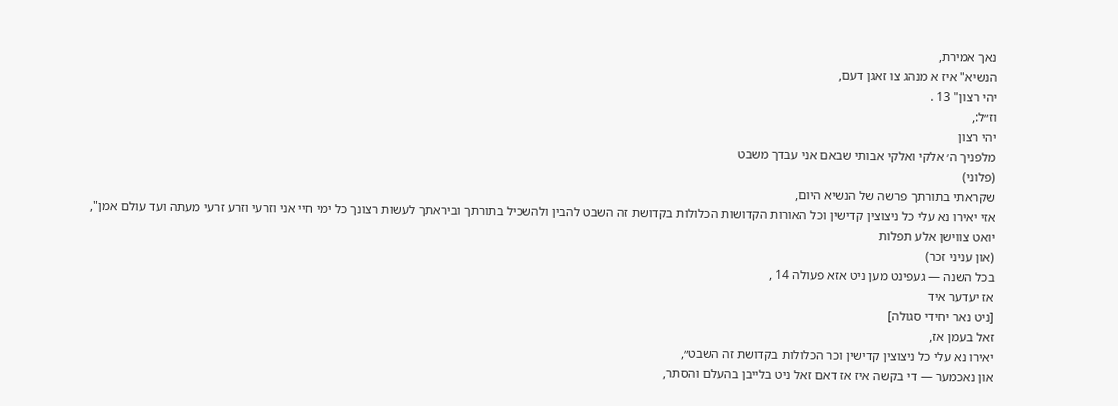נאך אמירת,
הנשיא" איז א מנהג צו זאגן דעם,
יהי רצון" 13 .
וז״ל:,
יהי רצון
מלפניך ה׳ אלקי ואלקי אבותי שבאם אני עבדך משבט
(פלוני)
שקראתי בתורתך פרשה של הנשיא היום,
אזי יאירו נא עלי כל ניצוצין קדישין וכל האורות הקדושות הכלולות בקדושת זה השבט להבין ולהשכיל בתורתך וביראתך לעשות רצונך כל ימי חיי אני וזרעי וזרע זרעי מעתה ועד עולם אמן",
יואט צווישן אלע תפלות
(און עניני זכר)
בכל השנה — געפינט מען ניט אזא פעולה 14 ,
אז יעדער איד
[ניט נאר יחידי סגולה]
זאל בעמן אז,
יאירו נא עלי כל ניצוצין קדישין וכר הכלולות בקדושת זה השבט״,
און נאכמער — די בקשה איז אז דאם זאל ניט בלייבן בהעלם והסתר,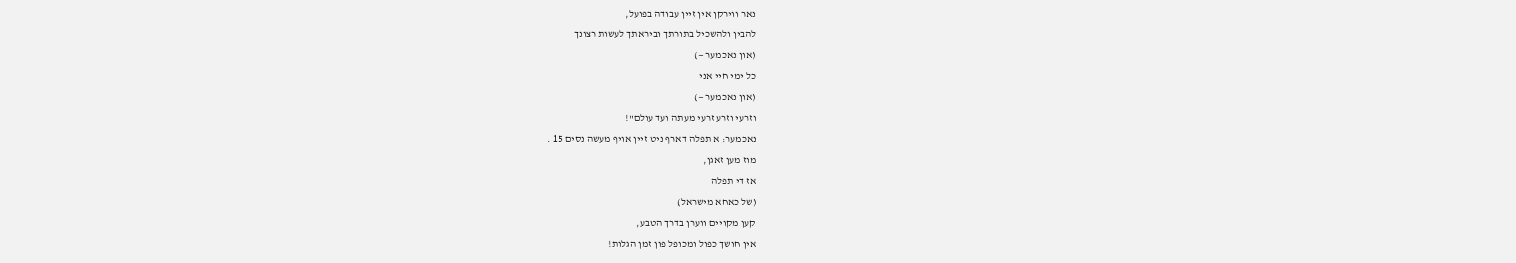נאר ווירקן אין זיין עבודה בפועל,
להבין ולהשכיל בתורתך וביראתך לעשות רצונך
(און נאכמער —)
כל ימי חיי אני
(און נאכמער —)
וזרעי וזרע זרעי מעתה ועד עולם"!
נאכמער: א תפלה דארף ניט זיין אויף מעשה נסים 15 .
מוז מען זאגן,
אז די תפלה
(של כאחא מישראל)
קען מקויים ווערן בדרך הטבע,
אין חושך כפול ומכופל פון זמן הגלות!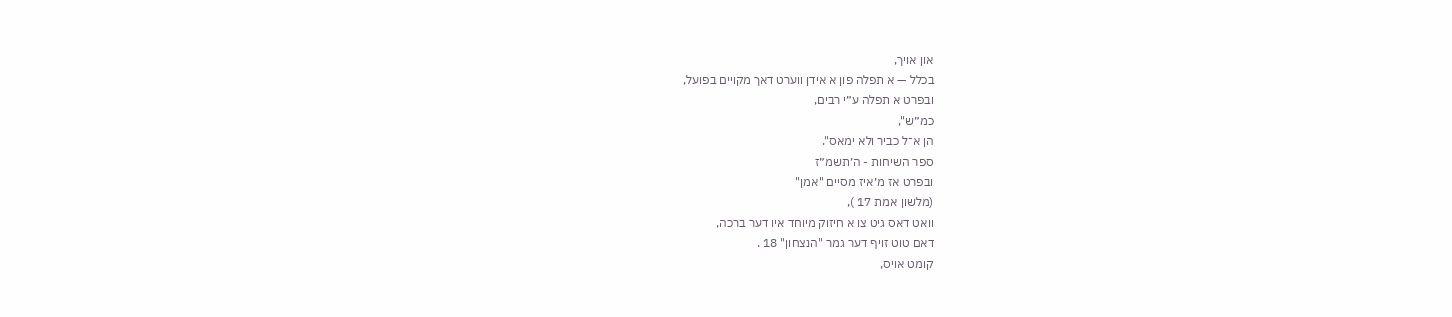און אויך,
בכלל — א תפלה פון א אידן ווערט דאך מקויים בפועל,
ובפרט א תפלה ע״י רבים,
כמ״ש",
הן א־ל כביר ולא ימאס".
ספר השיחות - ה׳תשמ״ז
ובפרט אז מ׳איז מסיים "אמן"
(מלשון אמת 17 ),
וואט דאס גיט צו א חיזוק מיוחד איו דער ברכה,
דאם טוט זויף דער גמר "הנצחון" 18 .
קומט אויס,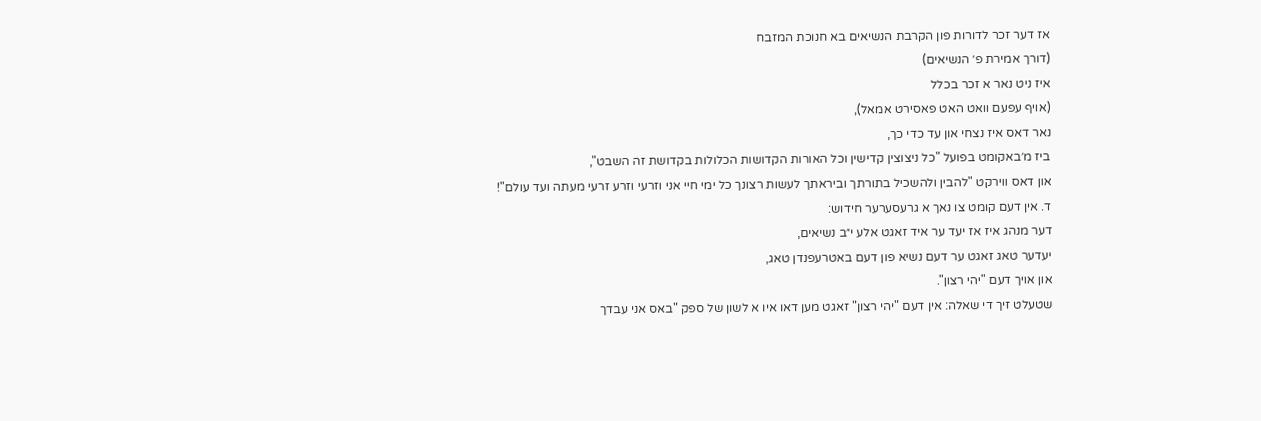אז דער זכר לדורות פון הקרבת הנשיאים בא חנוכת המזבח
(דורך אמירת פ׳ הנשיאים)
איז ניט נאר א זכר בכלל
(אויף עפעם וואט האט פאסירט אמאל),
נאר דאס איז נצחי און עד כדי כך,
ביז מ׳באקומט בפועל "כל ניצוצין קדישין וכל האורות הקדושות הכלולות בקדושת זה השבט",
און דאס ווירקט "להבין ולהשכיל בתורתך וביראתך לעשות רצונך כל ימי חיי אני וזרעי וזרע זרעי מעתה ועד עולם"!
ד. אין דעם קומט צו נאך א גרעסערער חידוש:
דער מנהג איז אז יעד ער איד זאגט אלע י״ב נשיאים,
יעדער טאג זאגט ער דעם נשיא פון דעם באטרעפנדן טאג,
און אויך דעם "יהי רצון".
שטעלט זיך די שאלה: אין דעם "יהי רצון" זאגט מען דאו איו א לשון של ספק "באס אני עבדך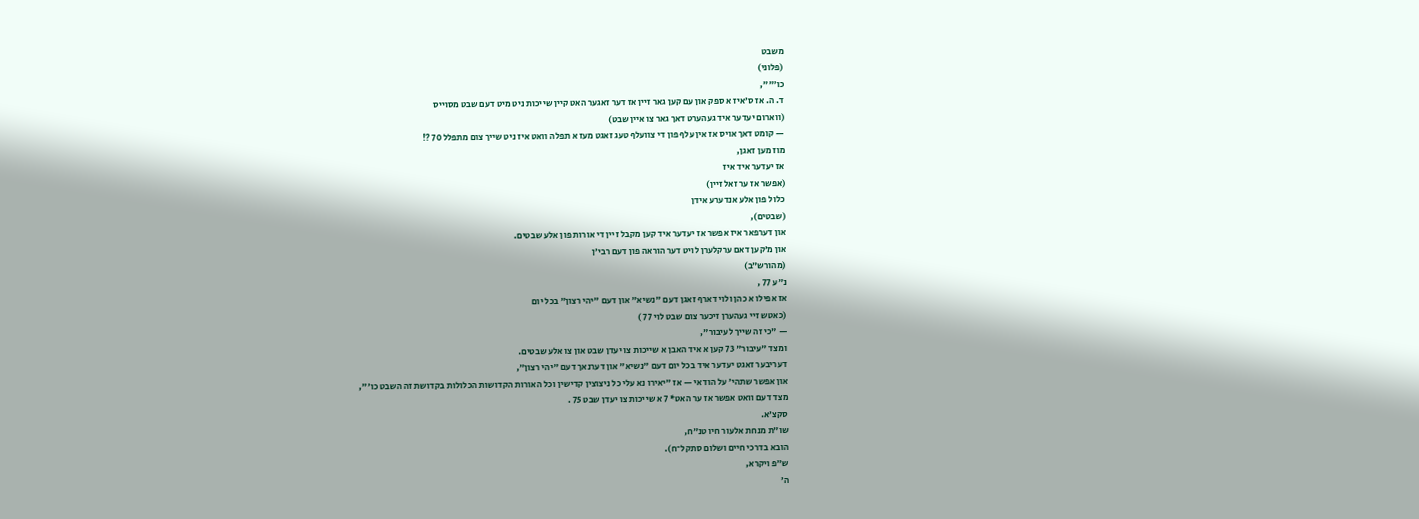משבט
(פלוני)
כו׳"",
ד. ה. אז ס׳איז א ספק און עם קען גאר זיין אז דער זאגער האט קיין שייכות ניט מיט דעם שבט מסוייס
(ווארום יעדער איד געהערט דאך גאר צו איין שבט)
— קומט דאך אויס אז אין עלף פון די צוועלף טעג זאגט מעז א תפלה וואט איז ניט שייך צום מתפלל 70 ?!
מוז מען זאגן,
אז יעדער איד איז
(אפשר אז ער זאל זיין)
כלול פון אלע אנדערע אידן
(שבטים),
און דערפאר איז אפשר אז יעדער איד קען מקבל זיין די אורות פון אלע שבטים.
און מ׳קען דאם ערקלערן לויט דער הוראה פון דעם רבי׳ן
(מהורש״ב)
נ״ע 77 ,
אז אפילו א כהן ולוי דארף זאגן דעם "נשיא" און דעם "יהי רצון" בכל יום
(כאטש זיי געהערן זיכער צום שבט לוי 77 )
— "כי זה שייך לעיבור",
ומצד "עיבור" 73 קען א איד האבן א שייכות צו יעדן שבט און צו אלע שבטים.
דעריבער זאגט יעדער איד בכל יום דעם "נשיא" און דערנאך דעם "יהי רצון״,
און אפשר שתהי׳ על הודאי — אז "יאירו נא עלי כל ניצוצין קדישין וכל האורות הקדושות הכלולות בקדושת זה השבט כו׳",
מצד דעם וואט אפשר אז ער האט* 7 א שייכות צו יעדן שבט 75 .
סקצ׳א.
שו״ת מנחת אלעור חיו טנ״ח,
הובא בדרכי חיים ושלום סתקל־ח).
ש״פ ויקרא,
ה׳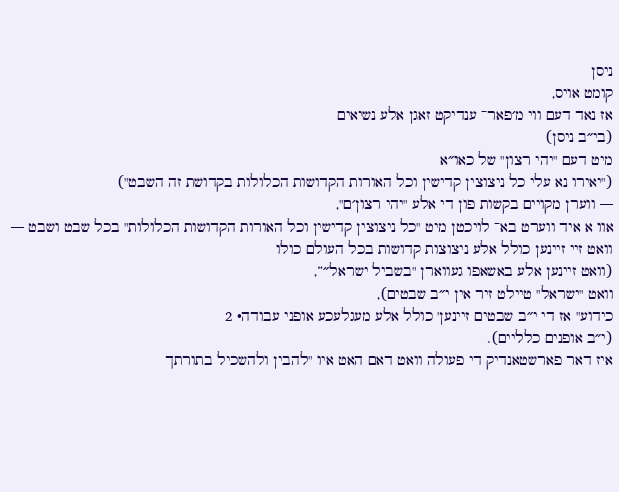ניסן
קומט אויס,
אז נאד דעם ווי מ׳פאר־ ענדיקט זאגן אלע נשיאים
(בי״ב ניסן)
מיט דעם "יהי רצון" של כאו״א
("יאירו נא עלי כל ניצוצין קדישין וכל האורות הקדושות הכלולות בקדושת זה השבט")
— ווערן מקויים בקשות פון די אלע "יהי רצון׳ם",
אוו א איד ווערט בא־ לויכטן מיט "כל ניצוצין קדישין וכל האורות הקדושות הכלולות" בכל שבט ושבט — וואט זיי זיינען כולל אלע ניצוצות קדושות בכל העולם כולו
(וואט זיינען אלע באשאפו געווארן "בשביל ישראל״“,
וואט "ישראל" טיילט זיר אין י״ב שבטים),
כידוע" אז די י״ב שבטים זיינען' כולל אלע מעגלעכע אופני עבודה• 2
(י״ב אופנים כלליים).
איז דאר פארשטאנדיק די פעולה וואט דאם האט איו "להבין ולהשכיל בתורתך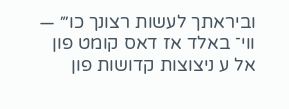וביראתך לעשות רצונך כו׳״ — ווי־ באלד אז דאס קומט פון אל ע ניצוצות קדושות פון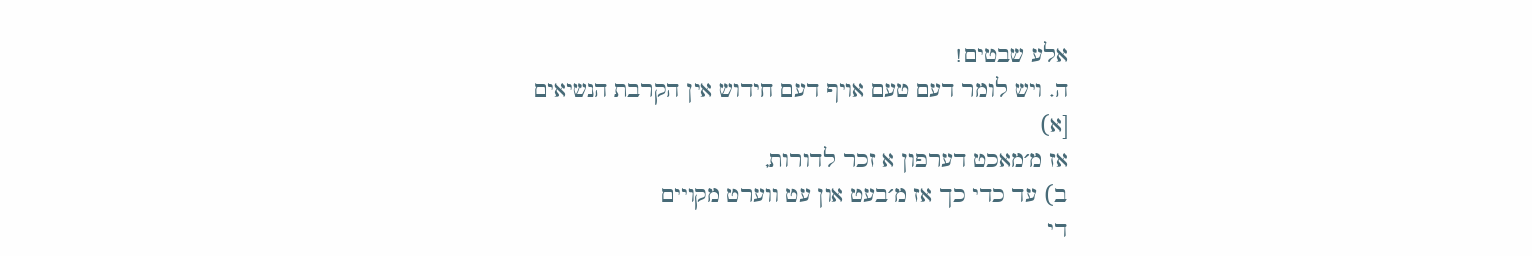אלע שבטים!
ה. ויש לומר דעם טעם אויף דעם חידוש אין הקרבת הנשיאים
[א)
אז מ׳מאכט דערפון א זכר לדורות,
ב) עד כדי כך אז מ׳בעט און עט ווערט מקויים
די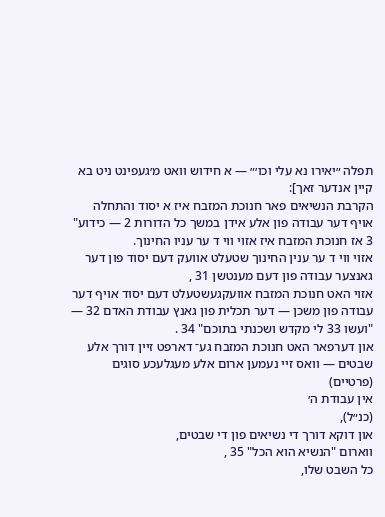תפלה ״יאירו נא עלי וכו׳״ — א חידוש וואט מ׳געפינט ניט בא קיין אנדער זאך]:
הקרבת הנשיאים פאר חנוכת המזבח איז א יסוד והתחלה אויף דער עבודה פון אלע אידן במשך כל הדורות 2 — כידוע" 3 אז חנוכת המזבח איז אזוי ווי ד ער עניו החינוך.
אזוי ווי ד ער ענין החינוך שטעלט אוועק דעם יסוד פון דער גאנצער עבודה פון דעם מענטשן 31 ,
אזוי האט חנוכת המזבח אוועקגעשטעלט דעם יסוד אויף דער עבודה פון משכן — דער תכלית פון גאנץ עבודת האדם 32 — "ועשו 33 לי מקדש ושכנתי בתוכם" 34 .
און דערפאר האט חנוכת המזבח גע־ דארפט זיין דורך אלע שבטים — וואס זיי נעמען ארום אלע מעגלעכע סוגים
(פרטיים)
אין עבודת ה׳
(כנ״ל),
און דוקא דורך די נשיאים פון די שבטים,
ווארום "הנשיא הוא הכל" 35 ,
כל השבט שלו,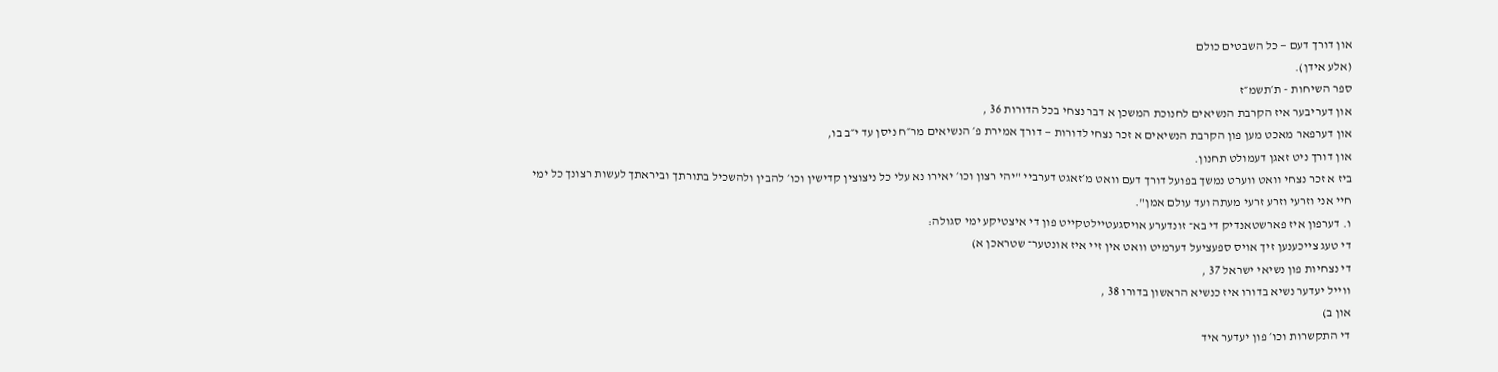און דורך דעם — כל השבטים כולם
(אלע אידן).
ספר השיחות - ת׳תשמ״ז
און דעריבער איז הקרבת הנשיאים לחנוכת המשכן א דבר נצחי בכל הדורות 36 ,
און דערפאר מאכט מען פון הקרבת הנשיאים א זכר נצחי לדורות — דורך אמירת פ׳ הנשיאים מר״ח ניסן עד י״ב בו,
און דורך ניט זאגן דעמולט תחנון.
ביז א זכר נצחי וואט ווערט נמשך בפועל דורך דעם וואט מ׳זאגט דערביי "יהי רצון וכו׳ יאירו נא עלי כל ניצוצין קדישין וכו׳ להבין ולהשכיל בתורתך וביראתך לעשות רצונך כל ימי חיי אני וזרעי וזרע זרעי מעתה ועד עולם אמן".
ו. דערפון איז פארשטאנדיק די בא־ זונדערע אויסגעטיילטקייט פון די איצטיקע ימי סגולה:
די טעג צייכענען זיך אויס ספעציעל דערמיט וואט אין זיי איז אונטער־ שטראכן א)
די נצחיות פון נשיאי ישראל 37 ,
ווייל יעדער נשיא בדורו איז כנשיא הראשון בדורו 38 ,
און ב)
די התקשרות וכו׳ פון יעדער איד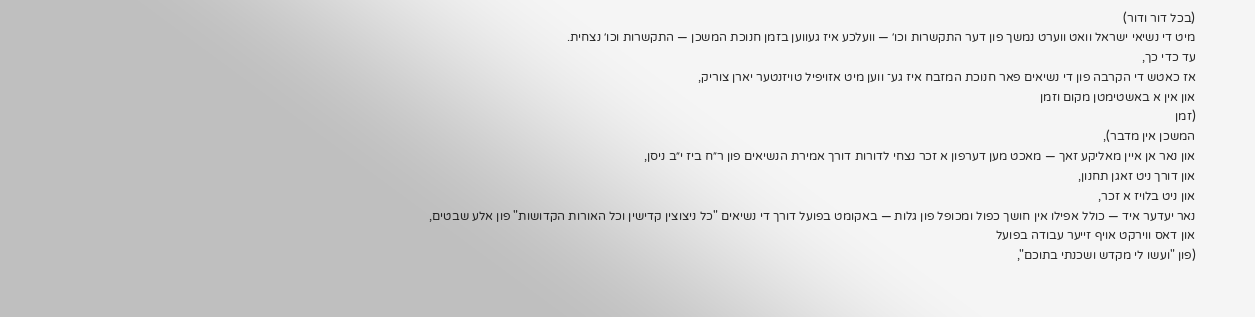(בכל דור ודור)
מיט די נשיאי ישראל וואט ווערט נמשך פון דער התקשרות וכו׳ — וועלכע איז געווען בזמן חנוכת המשכן — התקשרות וכו׳ נצחית.
עד כדי כך,
אז כאטש די הקרבה פון די נשיאים פאר חנוכת המזבח איז גע־ ווען מיט אזויפיל טויזנטער יארן צוריק,
און אין א באשטימטן מקום וזמן
(זמן
המשכן אין מדבר),
און נאר אן איין מאליקע זאך — מאכט מען דערפון א זכר נצחי לדורות דורך אמירת הנשיאים פון ר״ח ביז י״ב ניסן,
און דורך ניט זאגן תחנון,
און ניט בלויז א זכר,
נאר יעדער איד — כולל אפילו אין חושך כפול ומכופל פון גלות — באקומט בפועל דורך די נשיאים "כל ניצוצין קדישין וכל האורות הקדושות" פון אלע שבטים,
און דאס ווירקט אויף זייער עבודה בפועל
(פון "ועשו לי מקדש ושכנתי בתוכם",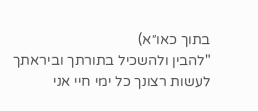בתוך כאו״א)
"להבין ולהשכיל בתורתך וביראתך לעשות רצונך כל ימי חיי אני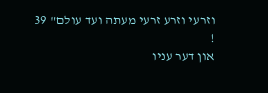וזרעי וזרע זרעי מעתה ועד עולם" 39 !
און דער עניו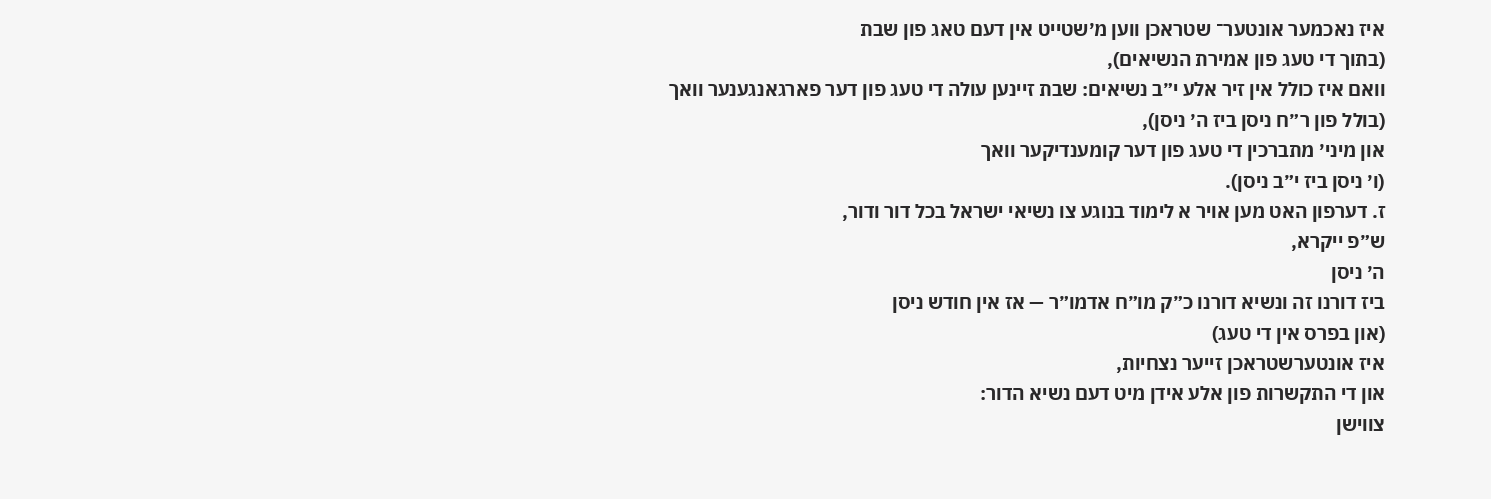איז נאכמער אונטער־ שטראכן ווען מ׳שטייט אין דעם טאג פון שבת
(בתוך די טעג פון אמירת הנשיאים),
וואם איז כולל אין זיר אלע י״ב נשיאים: שבת זיינען עולה די טעג פון דער פארגאנגענער וואך
(בולל פון ר״ח ניסן ביז ה׳ ניסן),
און מיני׳ מתברכין די טעג פון דער קומענדיקער וואך
(ו׳ ניסן ביז י״ב ניסן).
ז. דערפון האט מען אויר א לימוד בנוגע צו נשיאי ישראל בכל דור ודור,
ש״פ ייקרא,
ה׳ ניסן
ביז דורנו זה ונשיא דורנו כ״ק מו״ח אדמו״ר — אז אין חודש ניסן
(און בפרס אין די טעג)
איז אונטערשטראכן זייער נצחיות,
און די התקשרות פון אלע אידן מיט דעם נשיא הדור:
צווישן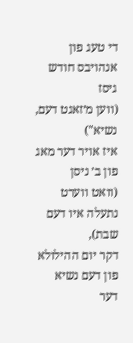די טעג פון אנהויבס חודש גיסז
(ווען מ׳זאגט דעם,
נשיא")
איז אויר דער מאג פון ב׳ ניסן
(וואט ווערט נתעלה איו דעם שבת),
דקר יום ההילולא פון דעם נשיא דער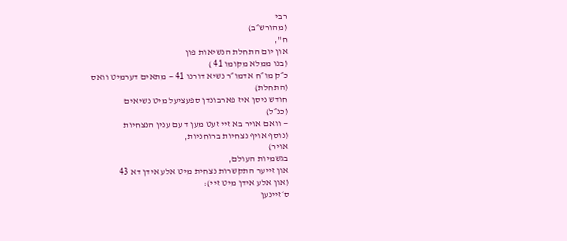רבי
(מהורש״ב)
ח",
און יום התחלת הנשיאות פון
(בנו ממלא מקומו 41 )
כ״ק מו״ח אדמו״ר נשיא דורנו 41 — מתאים דערמיט וואס
(התחלת)
חודש ניסן איז פארבונדן ספעציעל מיט נשיאים
(כנ״ל)
— וואם אויר בא זיי זעט מען ד עם ענין הנצחיות
(נוסף אויף נצחיות ברוחניות,
אויר)
בגשמיות העולם,
און זייער התקשרות נצחית מיט אלע אידן דא 43
(און אלע אידן מיט זיי):
ס׳זיינען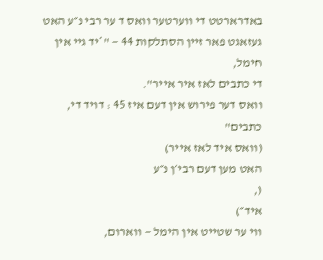באדרארטט די ווערטער וואס ד ער רבי נ״ע האט געזאגט פאר זיין הסתלקות 44 — "*יד גיי אין חימל,
די כתבים לאז איר אייר".
וואס דער פירוש אין דעם איז 45 : דויד די,
כתבים"
(וואס איד לאז אייר)
האט מען דעם רבי׳ן נ״ע
(,
איד״)
ווי ער שטייט אין הימל — ווארום,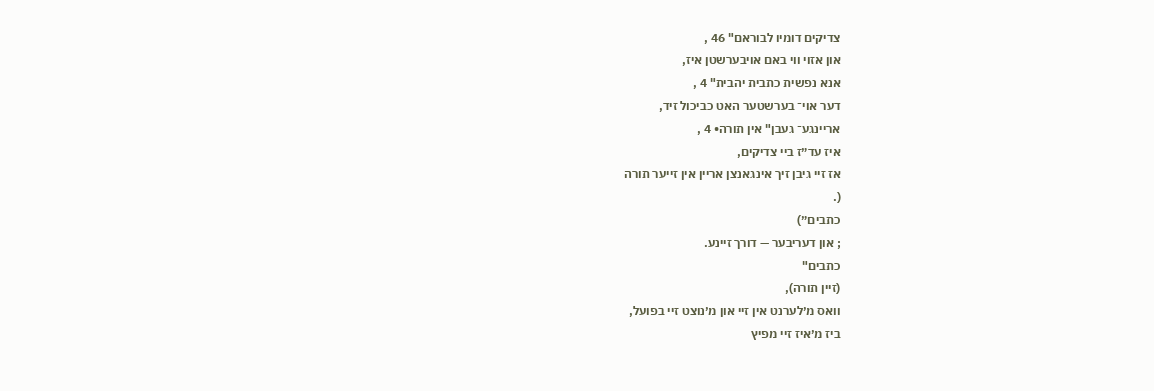צדיקים דומיו לבוראם" 46 ,
און אזוי ווי באם אויבערשטן איז,
אנא נפשית כתבית יהבית" 4 ,
דער אוי־ בערשטער האט כביכול זיד,
אריינגע־ געבן" אין תורה• 4 ,
איז עד״ז ביי צדיקים,
אז זיי גיבן זיך אינגאנצן אריין אין זייער תורה
(.
כתבים״)
; און דעריבער — דורך זיינע.
כתבים"
(זיין תורה),
וואס מ׳לערנט אין זיי און מ׳נוצט זיי בפועל,
ביז מ׳איז זיי מפיץ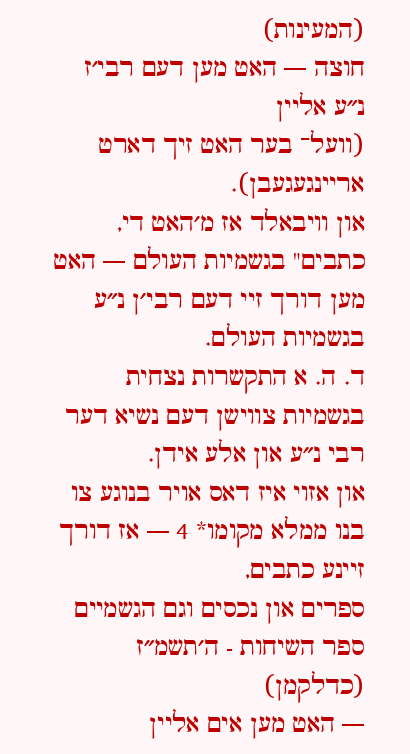(המעינות)
חוצה — האט מען דעם רבי׳ז נ״ע אליין
(וועל־ בער האט זיך דארט אריינגעגעבן).
און וויבאלד אז מ׳האט די,
כתבים" בגשמיות העולם — האט מען דורך זיי דעם רבי׳ן נ״ע בגשמיות העולם.
ד. ה. א התקשרות נצחית בגשמיות צווישן דעם נשיא דער רבי נ״ע און אלע אידן.
און אזוי איז דאס אויר בנוגע צו בנו ממלא מקומו* 4 — אז דורך זיינע כתבים,
ספרים און נכסים וגם הגשמיים
ספר השיחות - ה׳תשמ״ז
(כדלקמן)
— האט מען אים אליין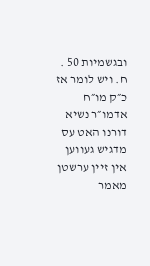ובגשמיות 50 .
ח. ויש לומר אז כ״ק מו״ח אדמו״ר נשיא דורנו האט עס מדגיש געווען אין זיין ערשטן מאמר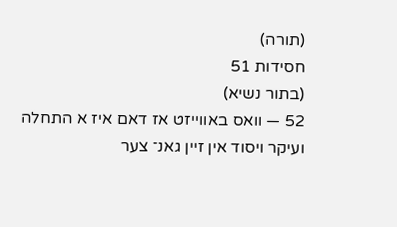(תורה)
חסידות 51
(בתור נשיא)
52 — וואס באווייזט אז דאם איז א התחלה ועיקר ויסוד אין זיין גאנ־ צער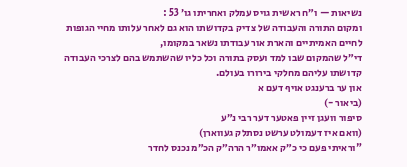נשיאות — ו״ח ראשית גויס עמלק ואחריתו גו׳ 53 :
ומקום התורה והעבודה של צדיק בקדושתו הוא גם לאחר עלותו מחיי הגופות לחיים האמיתיים והארת אור עבודתו נשאר במקומו,
די״ל שהמקום שבו למד ועסק בתורה וכל כליו שהשתמש בהם לצרכי העבודה קדושתו עליהם מחלקי בירורו בעולם.
און ער ברענגט אויף דעם א
(ביאור -)
סיפור וועגן זיין פאטער דער רבי נ״ע
(וואם איז דעמולט ערשט נסתלק געווארן)
"וראיתי פעם כי כ״ק אאמו״ר הרה״ק הכ״מ נכנס לחדר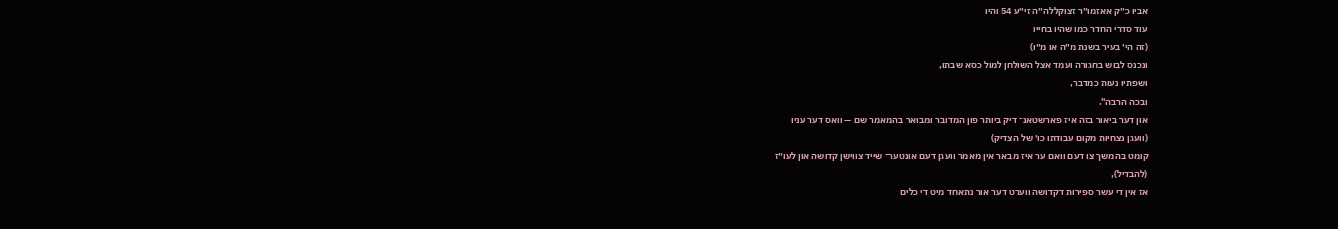אביו כ״ק אאזמו״ר זצוקללה״ה זי״ע 54 והיו
עוד סדרי החדר כמו שהיו בחייו
(זה הי׳ בעיר בשנת מ״ה או מ״ו)
ונכנס לבוש בחגורה ועמד אצל השולחן למול כסא שבתו,
ושפתיו נעות כמדבר,
ובכה הרבה".
און דער ביאור בזה איז פארשטאנ־ דיק ביותר פון המדובר ומבואר בהמאמר שם — וואס דער עניו
(וועגן נצחיות מקום עבודתו כו׳ של הצדיק)
קומט בהמשך צו דעם וואם ער איז מבאר אין מאמר וועגן דעם אונטער־ שייד צווישן קדושה און לעו״ז
(להבדיל),
אז אין די עשר ספירות דקדושה ווערט דער אור נתאחד מיט די כלים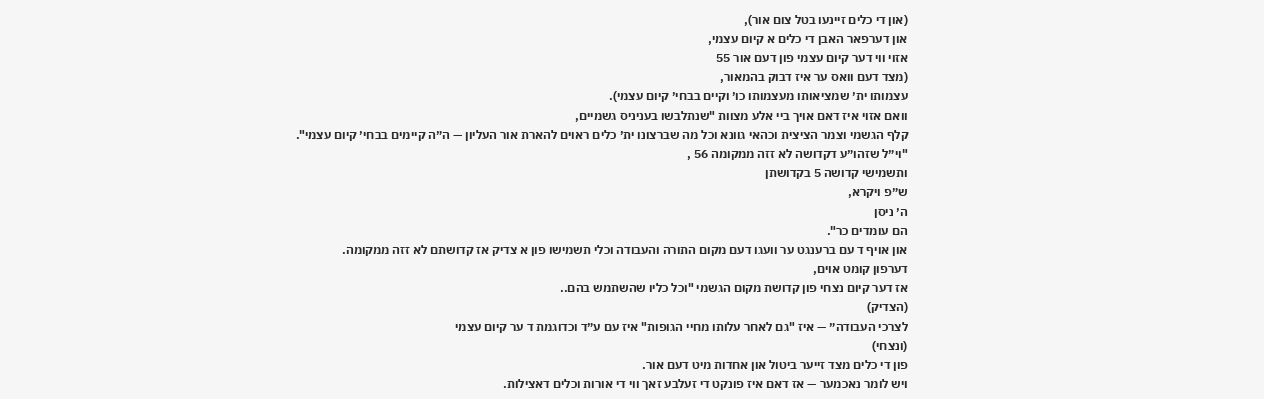(און די כלים זיינעו בטל צום אור),
און דערפאר האבן די כלים א קיום עצמי,
אזוי ווי דער קיום עצמי פון דעם אור 55
(מצד דעם וואס ער איז דבוק בהמאור,
עצמותו ית׳ שמציאותו מעצמותו כו׳ וקיים בבחי׳ קיום עצמי).
וואם אזוי איז דאם אויך ביי אלע מצוות "שנתלבשו בעניניס גשמיים,
קלף הגשמי וצמר הציצית וכהאי גוונא וכל מה שברצונו ית׳ כלים ראוים להארת אור העליון — ה״ה קיימים בבחי׳ קיום עצמי".
"וי״ל שזהו״ע דקדושה לא זזה ממקומה 56 ,
ותשמישי קדושה 5 בקדושתן
ש״פ ויקרא,
ה׳ ניסן
הם עומדים כר".
און אויף ד עם ברענגט ער וועגו דעם מקום התורה והעבודה וכלי תשמישו פון א צדיק אז קדושתם לא זזה ממקומה.
דערפון קומט אוים,
אז דער קיום נצחי פון קדושת מקום הגשמי "וכל כליו שהשתמש בהם..
(הצדיק)
לצרכי העבודה״ — איז "גם לאחר עלותו מחיי הגופות" איז עם ע״ד וכדוגמת ד ער קיום עצמי
(ונצחי)
פון די כלים מצד זייער ביטול און אחדות מיט דעם אור.
ויש לומר נאכמער — אז דאם איז פונקט די זעלבע זאך ווי די אורות וכלים דאצילות.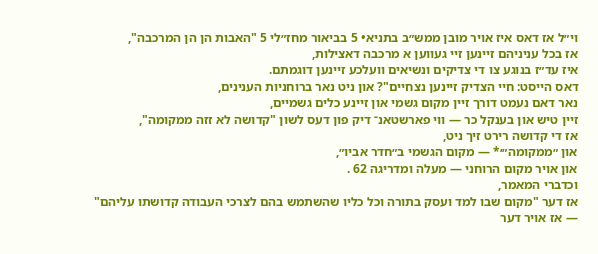וי״ל אז דאס איז אויר מובן ממש״ב בתניא• 5 בביאור מחז״לי 5 "האבות הן הן המרכבה",
אז בכל עניניהם זיינען זיי געווען א מרכבה דאצילות,
איז עד״ז בנוגע צו די צדיקים ונשיאים וועלכע זיינען דוגמתם.
דאס הייסט: חיי הצדיק זיינען נצחיים"? און ניט נאר ברוחניות הענינים,
נאר דאם נעמט דורך זיין מקום גשמי און זיינע כלים גשמיים,
זיין טיש און בענקל כר — ווי פארשטאנ־ דיק פון דעס לשון "קדושה לא זזה ממקומה",
אז די קדושה רירט זיך ניט,
און ״ממקומה״׳* — מקום הגשמי ב״חדר אביו״,
און אויר מקום הרוחני — מעלה ומדריגה 62 .
וכדברי המאמר,
אז דער "מקום שבו למד ועסק בתורה וכל כליו שהשתמש בהם לצרכי העבודה קדושתו עליהם" — אז אויר דער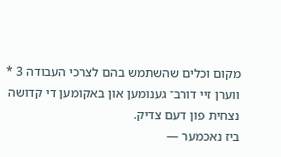מקום וכלים שהשתמש בהם לצרכי העבודה 3 * ווערן זיי דורב־ גענומען און באקומען די קדושה נצחית פון דעם צדיק.
ביז נאכמער —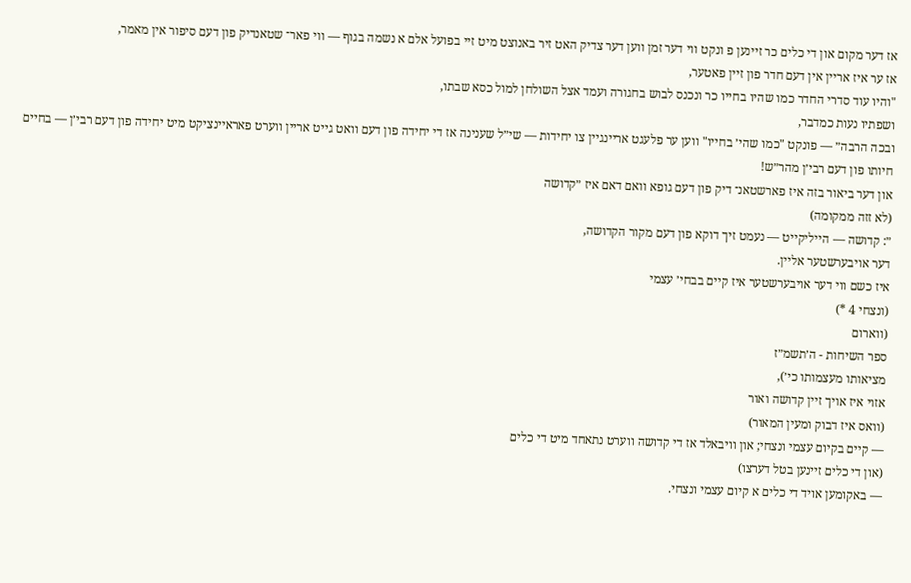אז דער מקום און די כלים כר זיינען פ ונקט ווי דער זמן ווען דער צדיק האט זיר באנוצט מיט זיי בפועל אלם א נשמה בגוף — ווי פאר־ שטאנדיק פון דעם סיפור אין מאמר,
אז ער איז אריין אין דעם חדר פון זיין פאטער,
"והיו עוד סדרי החדר כמו שהיו בחייו כר ונכנס לבוש בחגורה ועמד אצל השולחן למול כסא שבתו,
ושפתיו נעות כמדבר,
ובכה הרבה״ — פונקט "כמו שהי׳ בחייו" ווען ער פלעגט אריינגיין צו יחידות — שי״ל שענינה אז די יחידה פון דעם וואט גייט אריין ווערט פאראיינציקט מיט יחידה פון דעם רבי׳ן — בחיים חיותו פון דעם רבי׳ן מהר״ש!
און דער ביאור בזה איז פארשטאנ־ דיק פון דעם גופא וואם דאם איז ״קדושה
(לא זזה ממקומה)
״: קדושה — הייליקייט — נעמט זיך דוקא פון דעם מקור הקדושה,
דער אויבערשטער אליין.
איז כשם ווי דער אויבערשטער איז קיים בבחי׳ עצמי
(ונצחי 4 *)
(ווארום
ספר השיחות - ה׳תשמ״ז
מציאותו מעצמותו כי׳),
אזוי איז אויך זיין קדושה ואור
(וואס איז דבוק ומעין המאור)
— קיים בקיום עצמי ונצחי; און וויבאלד אז די קדושה ווערט נתאחד מיט די כלים
(און די כלים זיינען בטל דערצו)
— באקומען אויד די כלים א קיום עצמי ונצחי.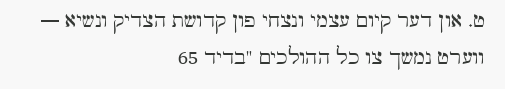ט. און דער קיום עצמי ונצחי פון קדושת הצדיק ונשיא — ווערט נמשך צו כל ההולכים "בדיד 65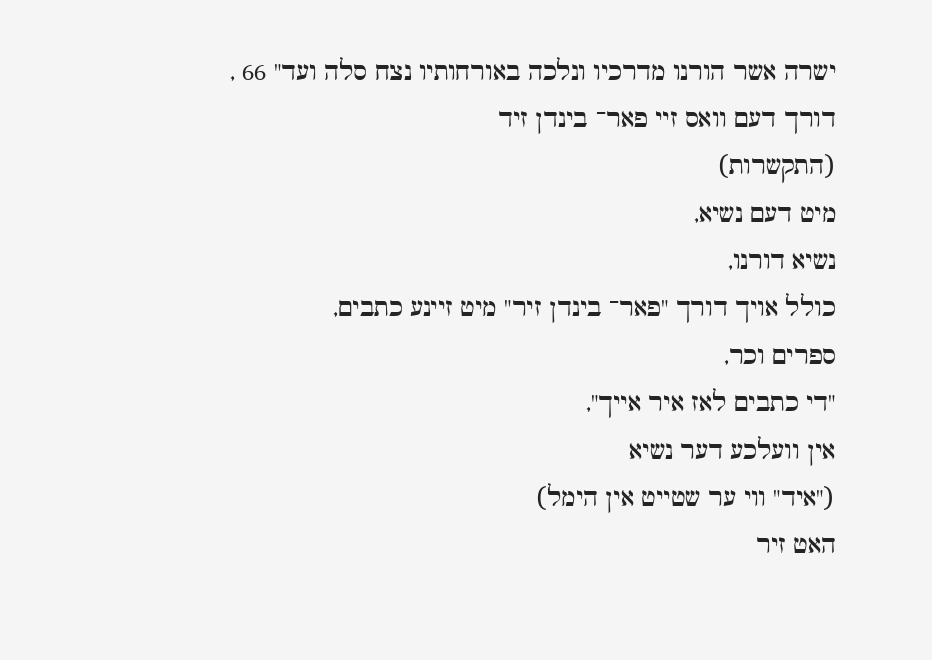ישרה אשר הורנו מדרכיו ונלכה באורחותיו נצח סלה ועד" 66 ,
דורך דעם וואס זיי פאר־ בינדן זיד
(התקשרות)
מיט דעם נשיא,
נשיא דורנו,
כולל אויך דורך "פאר־ בינדן זיר" מיט זיינע כתבים,
ספרים וכר,
"די כתבים לאז איר אייך",
אין וועלכע דער נשיא
("איד" ווי ער שטייט אין הימל)
האט זיר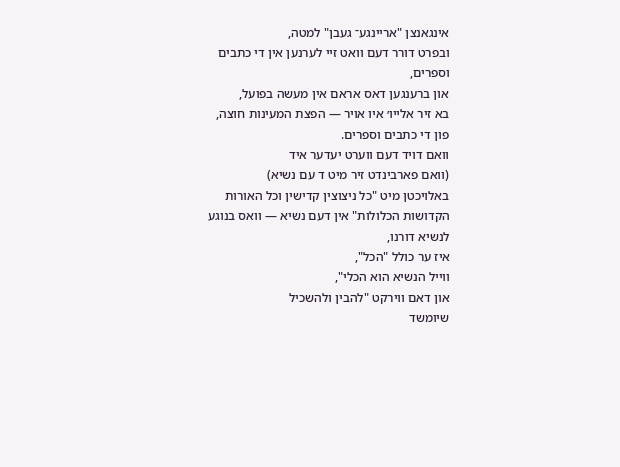אינגאנצן "אריינגע־ געבן" למטה,
ובפרט דורר דעם וואט זיי לערנען אין די כתבים וספרים,
און ברענגען דאס אראם אין מעשה בפועל,
בא זיר אלייו׳ איו אויר — הפצת המעינות חוצה,
פון די כתבים וספרים.
וואם דויד דעם ווערט יעדער איד
(וואם פארבינדט זיר מיט ד עם נשיא)
באלויכטן מיט "כל ניצוצין קדישין וכל האורות הקדושות הכלולות" אין דעם נשיא — וואס בנוגע לנשיא דורנו,
איז ער כולל "הכל",
ווייל הנשיא הוא הכלי",
און דאם ווירקט "להבין ולהשכיל
שיומשד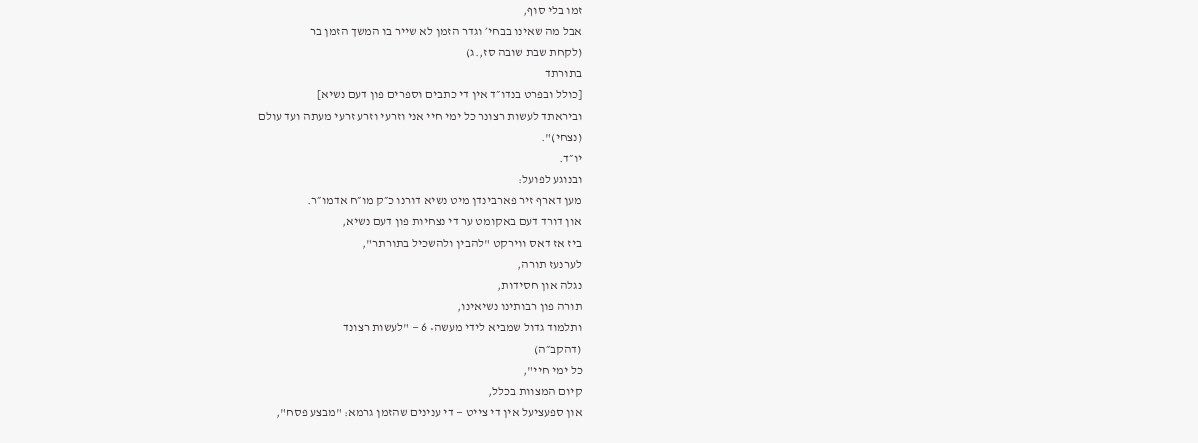זמו בלי סוף,
אבל מה שאינו בבחי׳ וגדר הזמן לא שייר בו המשך הזמן בר
(לקחת שבת שובה סז,.ג)
בתורתד
[כולל ובפרט בנדו״ד אין די כתבים וספרים פון דעם נשיא]
וביראתד לעשות רצונר כל ימי חיי אני וזרעי וזרע זרעי מעתה ועד עולם
(נצחי)".
יו״ד.
ובנוגע לפועל:
מען דארף זיר פארבינדן מיט נשיא דורנו כ״ק מו״ח אדמו״ר.
און דורד דעם באקומט ער די נצחיות פון דעם נשיא,
ביז אז דאס ווירקט "להבין ולהשכיל בתורתר",
לערנעז תורה,
נגלה און חסידות,
תורה פון רבותינו נשיאינו,
ותלמוד גדול שמביא לידי מעשה• 6 — "לעשות רצונד
(דהקב״ה)
כל ימי חיי",
קיום המצוות בכלל,
און ספעציעל אין די צייט — די ענינים שהזמן גרמא: "מבצע פסח",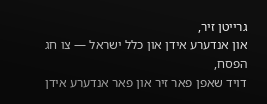גרייטן זיר,
און אנדערע אידן און כלל ישראל — צו חג הפסח,
דויד שאפן פאר זיר און פאר אנדערע אידן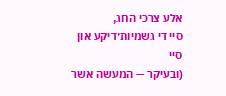אלע צרכי החג,
סיי די גשמיות׳דיקע און סיי
(ובעיקר — המעשה אשר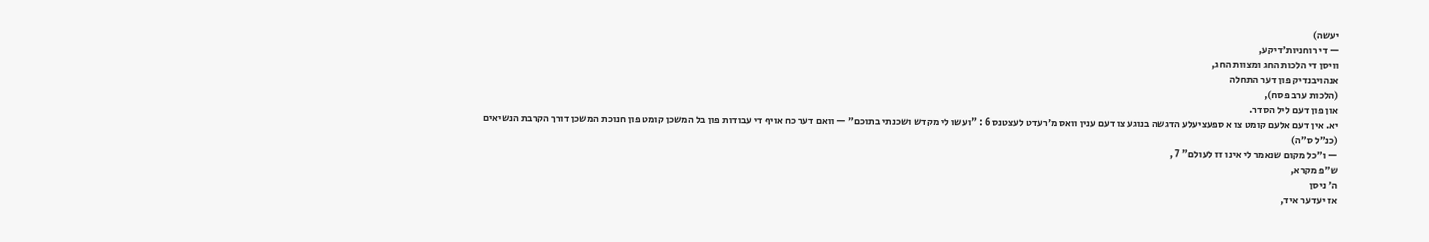יעשה)
— די רוחניות׳דיקע,
וויסן די הלכות החג ומצוות החג,
אנהויבנדיק פון דער התחלה
(הלכות ערב פסח),
און פון דעם ליל הסדר.
יא. אין דעם אלעם קומט צו א ספעציעלע הדגשה בנוגע צו דעם ענין וואס מ׳רעדט לעצטנס 6 : "ועשו לי מקדש ושכנתי בתוכם״ — וואם דער כח אויף די עבודות פון בל המשכן קומט פון חנוכת המשכן דורך הקרבת הנשיאים
(כנ״ל ס״ה)
— ו״כל מקום שנאמר לי אינו זז לעולם" 7 ,
ש״פ מקרא,
ה׳ ניסן
אז יעדער איד,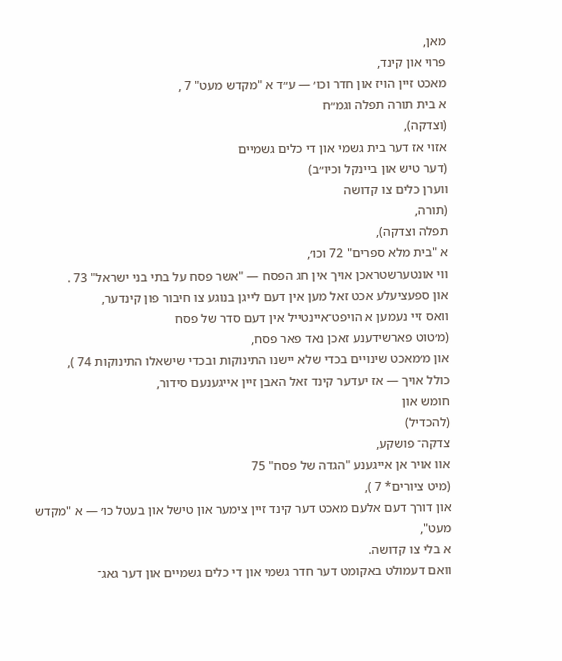מאן,
פרוי און קינד,
מאכט זיין הויז און חדר וכו׳ — ע״ד א "מקדש מעט" 7 ,
א בית תורה תפלה וגמ״ח
(וצדקה),
אזוי אז דער בית גשמי און די כלים גשמיים
(דער טיש און ביינקל וכיו״ב)
ווערן כלים צו קדושה
(תורה,
תפלה וצדקה),
א "בית מלא ספרים" 72 וכו׳,
ווי אונטערשטראכן אויך אין חג הפסח — "אשר פסח על בתי בני ישראל" 73 .
און ספעציעלע אכט זאל מען אין דעם לייגן בנוגע צו חיבור פון קינדער,
וואס זיי נעמען א הויפט־איינטייל אין דעם סדר של פסח
(מ׳טוט פארשידענע זאכן נאד פאר פסח,
און מ׳מאכט שינויים בכדי שלא יישנו התינוקות ובכדי שישאלו התינוקות 74 ),
כולל אויך — אז יעדער קינד זאל האבן זיין אייגענעם סידור,
חומש און
(להכדיל)
צדקה־ פושקע,
אוו אויר אן אייגענע "הגדה של פסח" 75
(מיט ציורים* 7 ),
און דורך דעם אלעם מאכט דער קינד זיין צימער און טישל און בעטל כו׳ — א "מקדש מעט",
א בלי צו קדושה.
וואם דעמולט באקומט דער חדר גשמי און די כלים גשמיים און דער גאג־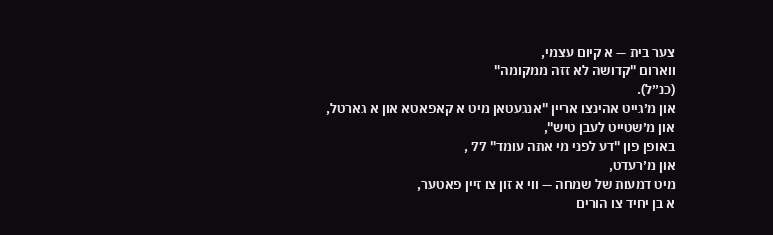צער בית — א קיום עצמי,
ווארום "קדושה לא זזה ממקומה"
(כנ״ל).
און מ׳גייט אהינצו אריין "אנגעטאן מיט א קאפאטא און א גארטל,
און מ׳שטייט לעבן טיש",
באופן פון "דע לפני מי אתה עומד" 77 ,
און מ׳רעדט,
מיט דמעות של שמחה — ווי א זון צו זיין פאטער,
א בן יחיד צו הורים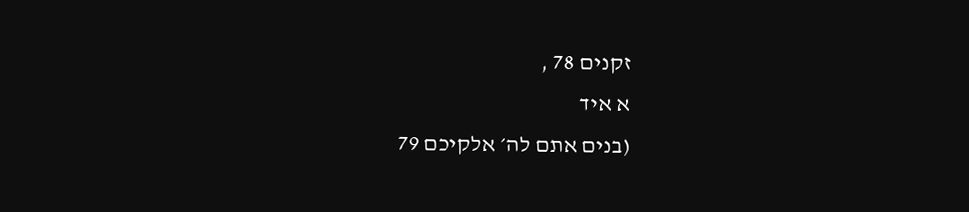זקנים 78 ,
א איד
(בנים אתם לה׳ אלקיכם 79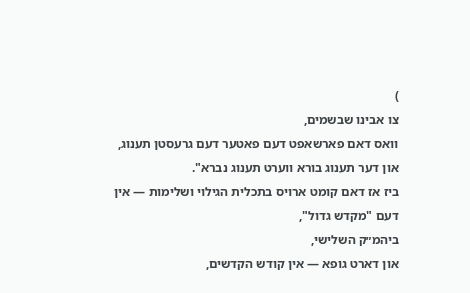)
צו אבינו שבשמים,
וואס דאם פארשאפט דעם פאטער דעם גרעסטן תענוג,
און דער תענוג בורא ווערט תענוג נברא".
ביז אז דאם קומט ארויס בתכלית הגילוי ושלימות — אין דעם "מקדש גדול",
ביהמ״ק השלישי,
און דארט גופא — אין קודש הקדשים,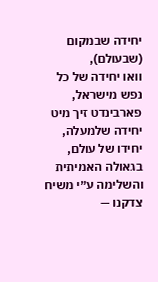יחידה שבמקום
(שבעולם),
וואו יחידה של כל נפש מישראל,
פארבינדט זיך מיט יחידה שלמעלה,
יחידו של עולם,
בגאולה האמיתית והשלימה ע״י משיח צדקנו —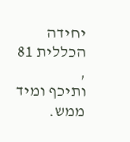יחידה הכללית 81 ,
ותיכף ומיד ממש.